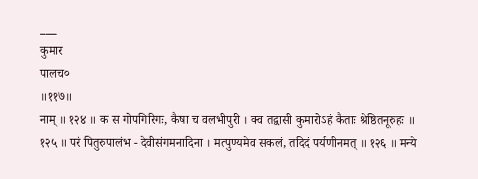___
कुमार
पालच०
॥११७॥
नाम् ॥ १२४ ॥ क स गोपगिरिगः, कैषा च वलभीपुरी । क्व तद्वासी कुमारोऽहं कैताः श्रेष्ठितनूरुहः ॥ १२५ ॥ परं पितुरुपालंभ - देवीसंगमनादिना । मत्पुण्यमेव सकलं, तदिदं पर्यणीनमत् ॥ १२६ ॥ मन्ये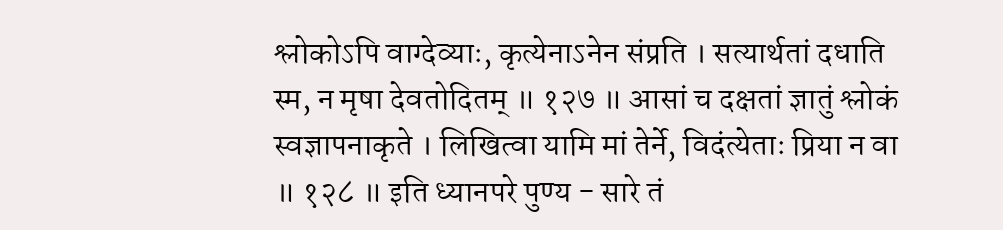श्लोकोऽपि वाग्देव्याः, कृत्येनाऽनेन संप्रति । सत्यार्थतां दधाति स्म, न मृषा देवतोदितम् ॥ १२७ ॥ आसां च दक्षतां ज्ञातुं श्लोकं स्वज्ञापनाकृते । लिखित्वा यामि मां तेर्ने, विदंत्येताः प्रिया न वा ॥ १२८ ॥ इति ध्यानपरे पुण्य - सारे तं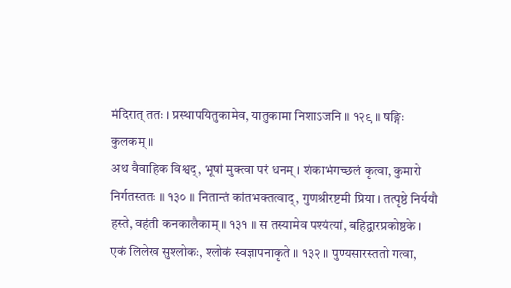मंदिरात् ततः । प्रस्थापयितुकामेव, यातुकामा निशाऽजनि ॥ १२९ ॥ षङ्गिः कुलकम् ॥
अथ वैवाहिक विश्वद्, भूषां मुक्त्वा परं धनम् । शंकाभंगच्छलं कृत्वा, कुमारो निर्गतस्ततः ॥ १३० ॥ नितान्तं कांतभक्तत्वाद्, गुणश्रीरष्टमी प्रिया । तत्पृष्ठे निर्ययौ हस्ते, वहंती कनकालैकाम् ॥ १३१ ॥ स तस्यामेव पश्यंत्यां, बहिद्वारप्रकोष्ठके । एकं लिलेख सुश्लोकः, श्लोकं स्वज्ञापनाकृते ॥ १३२ ॥ पुण्यसारस्ततो गत्वा,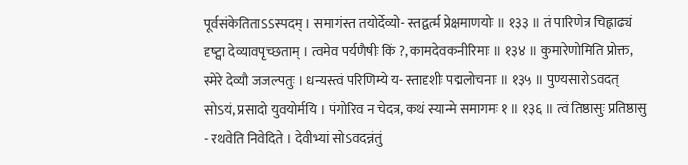पूर्वसंकेतिताऽऽस्पदम् । समागंस्त तयोर्देव्यो- स्तद्वर्त्म प्रेक्षमाणयोः ॥ १३३ ॥ तं पारिणेत्र चिह्नाढ्यं दृष्ट्वा देव्यावपृच्छताम् । त्वमेव पर्यणैषीः किं ?, कामदेवकनीरिमाः ॥ १३४ ॥ कुमारेणोमिति प्रोक्त, स्मेरे देव्यौ जजल्पतुः । धन्यस्त्वं परिणिम्ये य- स्तादृशीः पद्मलोचनाः ॥ १३५ ॥ पुण्यसारोऽवदत् सोऽयं, प्रसादो युवयोर्मयि । पंगोरिव न चेदत्र, कथं स्यान्मे समागमः १ ॥ १३६ ॥ त्वं तिष्ठासुः प्रतिष्ठासु - रथवेति निवेदिते । देवीभ्यां सोऽवदन्नंतुं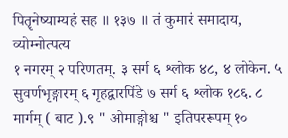पितॄनेष्याम्यहं सह ॥ १३७ ॥ तं कुमारं समादाय, व्योम्नोत्पत्य
१ नगरम् २ परिणतम्. ३ सर्ग ६ श्लोक ४८, ४ लोकेन. ५ सुवर्णभृङ्गारम् ६ गृहद्वारपिंडे ७ सर्ग ६ श्लोक १८६. ८ मार्गम् ( बाट ).९ " ओमाङ्गोश्च " इतिपररूपम् १०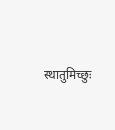स्थातुमिच्छुः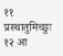११ प्रस्थातुमिच्छुः १२ आ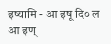इष्यामि - आ इषू दि० ल आ इण्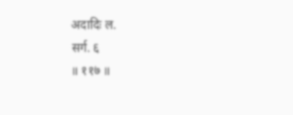अदादिः ल.
सर्ग. ६
॥ ११७ ॥